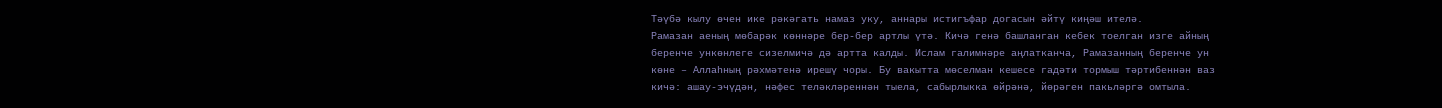Тәүбә кылу өчен ике рәкәгать намаз уку, аннары истигъфар догасын әйтү киңәш ителә.
Рамазан аеның мөбарәк көннәре бер-бер артлы үтә. Кичә генә башланган кебек тоелган изге айның беренче ункөнлеге сизелмичә дә артта калды. Ислам галимнәре аңлатканча, Рамазанның беренче ун көне – Аллаһның рәхмәтенә ирешү чоры. Бу вакытта мөселман кешесе гадәти тормыш тәртибеннән ваз кичә: ашау-эчүдән, нәфес теләкләреннән тыела, сабырлыкка өйрәнә, йөрәген пакьләргә омтыла.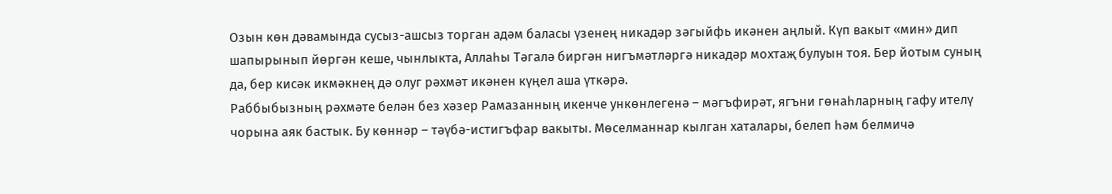Озын көн дәвамында сусыз-ашсыз торган адәм баласы үзенең никадәр зәгыйфь икәнен аңлый. Күп вакыт «мин» дип шапырынып йөргән кеше, чынлыкта, Аллаһы Тәгалә биргән нигъмәтләргә никадәр мохтаҗ булуын тоя. Бер йотым суның да, бер кисәк икмәкнең дә олуг рәхмәт икәнен күңел аша үткәрә.
Раббыбызның рәхмәте белән без хәзер Рамазанның икенче ункөнлегенә – мәгъфирәт, ягъни гөнаһларның гафу ителү чорына аяк бастык. Бу көннәр – тәүбә-истигъфар вакыты. Мөселманнар кылган хаталары, белеп һәм белмичә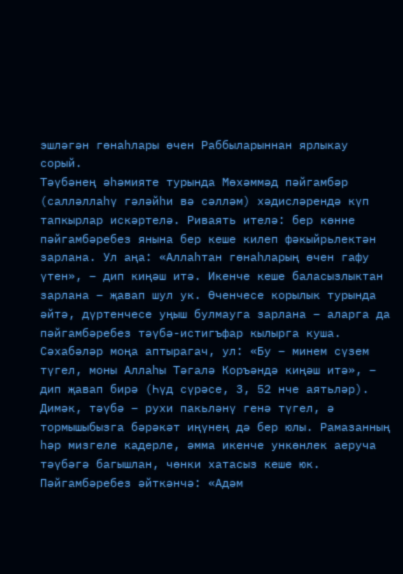эшләгән гөнаһлары өчен Раббыларыннан ярлыкау сорый.
Тәүбәнең әһәмияте турында Мөхәммәд пәйгамбәр (салләллаһү гәләйһи вә сәлләм) хәдисләрендә күп тапкырлар искәртелә. Риваять ителә: бер көнне пәйгамбәребез янына бер кеше килеп фәкыйрьлектән зарлана. Ул аңа: «Аллаһтан гөнаһларың өчен гафу үтен», – дип киңәш итә. Икенче кеше баласызлыктан зарлана – җавап шул ук. Өченчесе корылык турында әйтә, дүртенчесе уңыш булмауга зарлана – аларга да пәйгамбәребез тәүбә-истигъфар кылырга куша. Сәхабәләр моңа аптырагач, ул: «Бу – минем сүзем түгел, моны Аллаһы Тәгалә Коръәндә киңәш итә», – дип җавап бирә (Һүд сүрәсе, 3, 52 нче аятьләр).
Димәк, тәүбә – рухи пакьләнү генә түгел, ә тормышыбызга бәрәкәт иңүнең дә бер юлы. Рамазанның һәр мизгеле кадерле, әмма икенче ункөнлек аеруча тәүбәгә багышлан, чөнки хатасыз кеше юк. Пәйгамбәребез әйткәнчә: «Адәм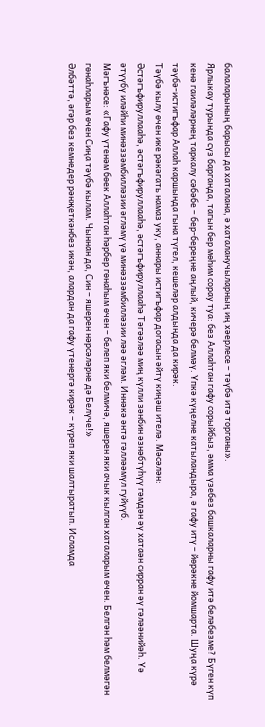балаларының барысы да хаталана, ә хаталанучыларның иң хәерлесе – тәүбә итә торганы».
Ярлыкау турында сүз барганда, тагын бер мөһим сорау туа: без Аллаһтан гафу сорыйбыз, әмма үзебез башкаларны гафу итә беләбезме? Бүген күп кенә гаиләләрнең таркалу сәбәбе – бер-береңне аңлый, кичерә белмәү. Үпкә күңелне катыландыра, ә гафу итү – йөрәкне йомшарта. Шуңа күрә тәүбә-истигъфар Аллаһ каршында гына түгел, кешеләр алдында да кирәк.
Тәүбә кылу өчен ике рәкәгать намаз уку, аннары истигъфар догасын әйтү киңәш ителә. Мәсәлән:
Әстәгъфируллааһә, әстәгъфируллааһә, әстәгъфируллааһә Тәгәәләә миң күлли зәнбин әзнәбтүһүү гәмдән әү хатаән сирран әү гәләәнийәһ. Үә әтүүбү иләйһи минәззәмбилләзии әгләмү үә минәззәмбилләзии ләә әгләм. Иннәкә әнтә гәлләәмүл гуйүүб.
Мәгънәсе: «Гафу үтенәм бөек Аллаһтан һәрбер гөнаһым өчен – белеп яки белмичә, яшерен яки ачык кылган хаталарым өчен. Белгән һәм белмәгән гөнаһларым өчен Сиңа тәүбә кылам. Чыннан да, Син – яшерен нәрсәләрне дә Белүче!»
Әлбәттә, әгәр без кемнедер рәнҗеткәнбез икән, алардан да гафу үтенергә кирәк – күреп яки шалтыратып. Исламда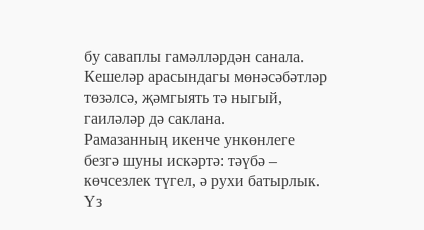бу саваплы гамәлләрдән санала. Кешеләр арасындагы мөнәсәбәтләр төзәлсә, җәмгыять тә ныгый, гаиләләр дә саклана.
Рамазанның икенче ункөнлеге безгә шуны искәртә: тәүбә – көчсезлек түгел, ә рухи батырлык. Үз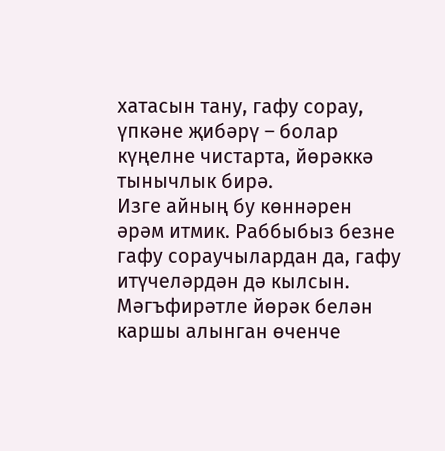хатасын тану, гафу сорау, үпкәне җибәрү – болар күңелне чистарта, йөрәккә тынычлык бирә.
Изге айның бу көннәрен әрәм итмик. Раббыбыз безне гафу сораучылардан да, гафу итүчеләрдән дә кылсын. Мәгъфирәтле йөрәк белән каршы алынган өченче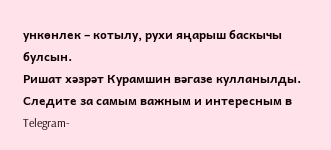ункөнлек – котылу, рухи яңарыш баскычы булсын.
Ришат хәзрәт Курамшин вәгазе кулланылды.
Следите за самым важным и интересным в Telegram-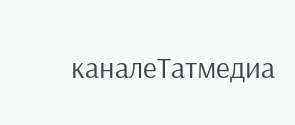каналеТатмедиа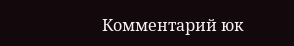Комментарий юк